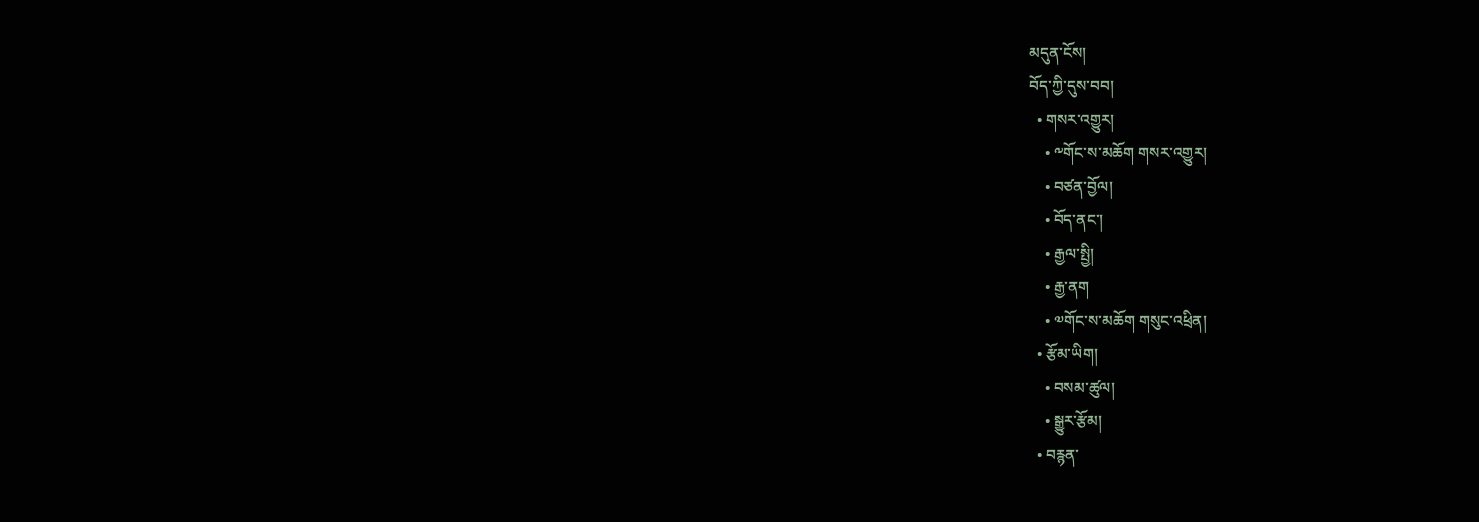མདུན་ངོས།
བོད་ཀྱི་དུས་བབ།
  • གསར་འགྱུར།
    • ༸གོང་ས་མཆོག གསར་འགྱུར།
    • བཙན་བྱོལ།
    • བོད་ནང་།
    • རྒྱལ་སྤྱི།
    • རྒྱ་ནག
    • ༧གོང་ས་མཆོག གསུང་འཕྲིན།
  • རྩོམ་ཡིག།
    • བསམ་ཚུལ།
    • སྒྱུར་རྩོམ།
  • བརྙན་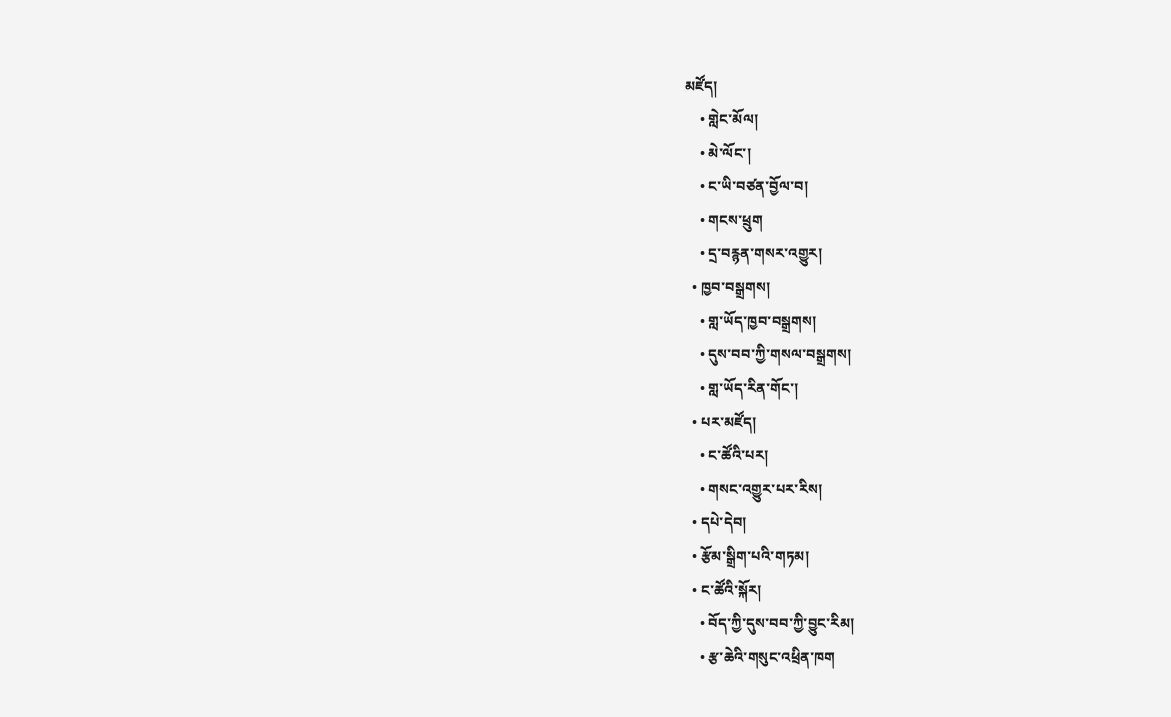མཛོད།
    • གླེང་མོལ།
    • མེ་ལོང་།
    • ང་ཡི་བཙན་བྱོལ་བ།
    • གངས་ཕྲུག
    • དྲ་བརྙན་གསར་འགྱུར།
  • ཁྱབ་བསྒྲགས།
    • གླ་ཡོད་ཁྱབ་བསྒྲགས།
    • དུས་བབ་ཀྱི་གསལ་བསྒྲགས།
    • གླ་ཡོད་རིན་གོང་།
  • པར་མཛོད།
    • ང་ཚོའི་པར།
    • གསང་འགྱུར་པར་རིས།
  • དཔེ་དེབ།
  • རྩོམ་སྒྲིག་པའི་གཏམ།
  • ང་ཚོའི་སྐོར།
    • བོད་ཀྱི་དུས་བབ་ཀྱི་བྱུང་རིམ།
    • རྩ་ཆེའི་གསུང་འཕྲིན་ཁག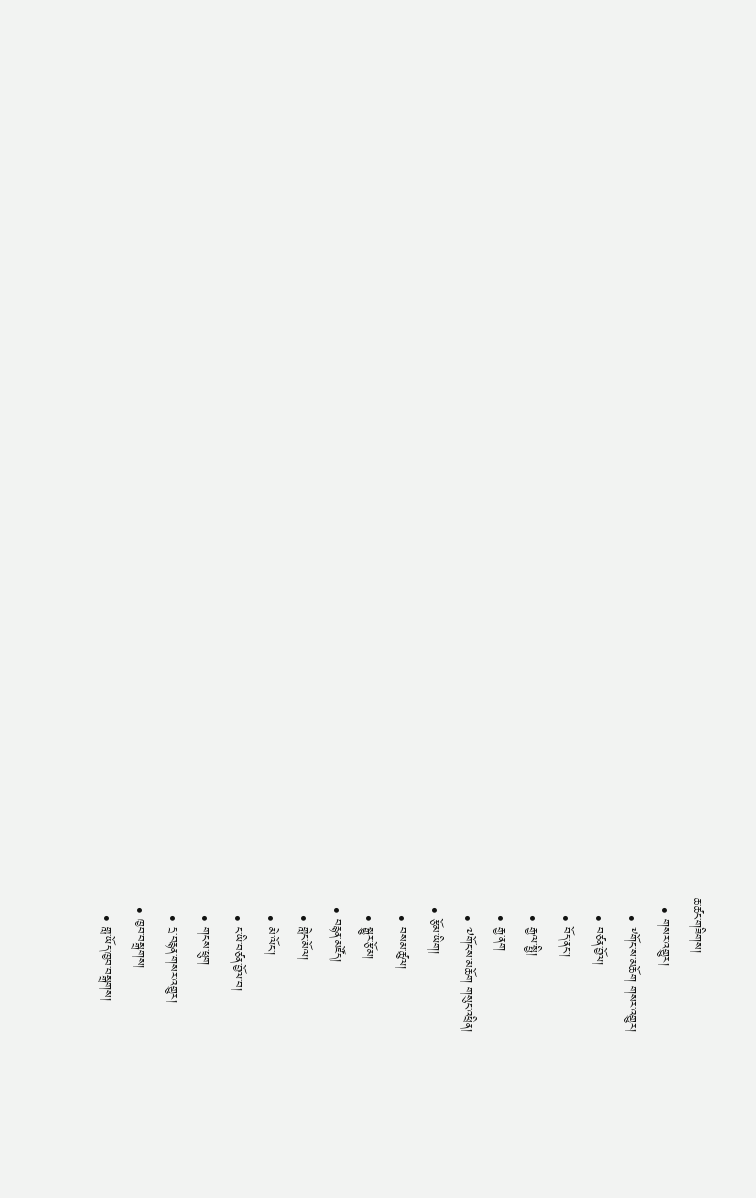ཆ་ཚང་གཟིགས།
  • གསར་འགྱུར།
    • ༸གོང་ས་མཆོག གསར་འགྱུར།
    • བཙན་བྱོལ།
    • བོད་ནང་།
    • རྒྱལ་སྤྱི།
    • རྒྱ་ནག
    • ༧གོང་ས་མཆོག གསུང་འཕྲིན།
  • རྩོམ་ཡིག།
    • བསམ་ཚུལ།
    • སྒྱུར་རྩོམ།
  • བརྙན་མཛོད།
    • གླེང་མོལ།
    • མེ་ལོང་།
    • ང་ཡི་བཙན་བྱོལ་བ།
    • གངས་ཕྲུག
    • དྲ་བརྙན་གསར་འགྱུར།
  • ཁྱབ་བསྒྲགས།
    • གླ་ཡོད་ཁྱབ་བསྒྲགས།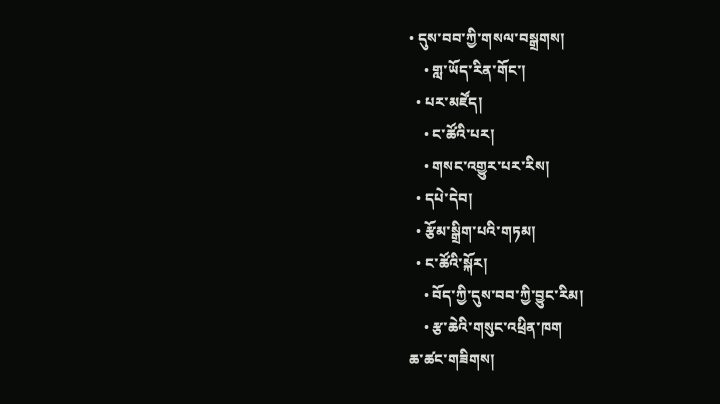• དུས་བབ་ཀྱི་གསལ་བསྒྲགས།
    • གླ་ཡོད་རིན་གོང་།
  • པར་མཛོད།
    • ང་ཚོའི་པར།
    • གསང་འགྱུར་པར་རིས།
  • དཔེ་དེབ།
  • རྩོམ་སྒྲིག་པའི་གཏམ།
  • ང་ཚོའི་སྐོར།
    • བོད་ཀྱི་དུས་བབ་ཀྱི་བྱུང་རིམ།
    • རྩ་ཆེའི་གསུང་འཕྲིན་ཁག
ཆ་ཚང་གཟིགས།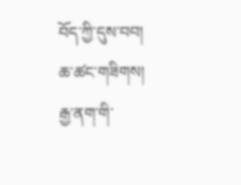བོད་ཀྱི་དུས་བབ།
ཆ་ཚང་གཟིགས།
རྒྱ་ནག་གི་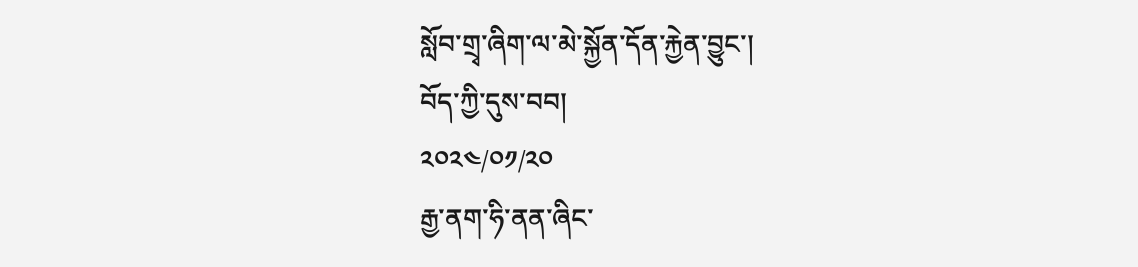སློབ་གྲྭ་ཞིག་ལ་མེ་སྐྱོན་དོན་རྐྱེན་བྱུང་།
བོད་ཀྱི་དུས་བབ།
༢༠༢༤/༠༡/༢༠
རྒྱ་ནག་ཧི་ནན་ཞིང་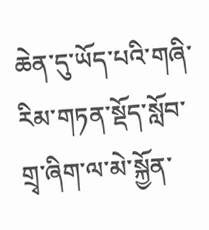ཆེན་དུ་ཡོད་པའི་གཞི་རིམ་གཏན་སྡོད་སློབ་གྲྭ་ཞིག་ལ་མེ་སྐྱོན་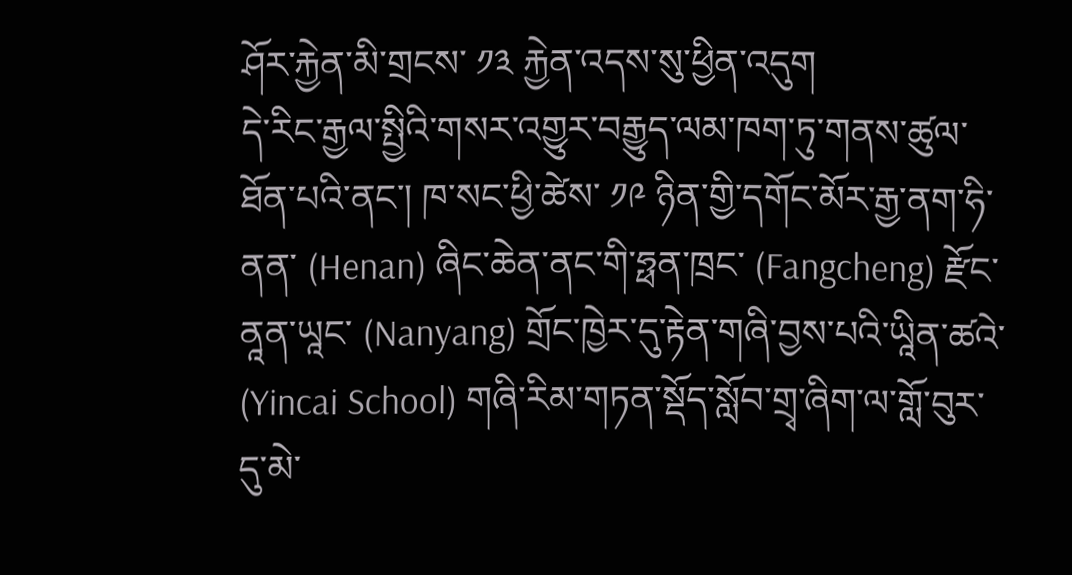ཤོར་རྐྱེན་མི་གྲངས་ ༡༣ རྐྱེན་འདས་སུ་ཕྱིན་འདུག
དེ་རིང་རྒྱལ་སྤྱིའི་གསར་འགྱུར་བརྒྱུད་ལམ་ཁག་ཏུ་གནས་ཚུལ་ཐོན་པའི་ནང་། ཁ་སང་ཕྱི་ཚེས་ ༡༩ ཉིན་གྱི་དགོང་མོར་རྒྱ་ནག་ཧི་ནན་ (Henan) ཞིང་ཆེན་ནང་གི་ཧྥན་ཁྲང་ (Fangcheng) རྫོང་ནཱན་ཡཱང་ (Nanyang) གྲོང་ཁྱེར་དུ་རྟེན་གཞི་བྱས་པའི་ཡཱིན་ཚའེ་ (Yincai School) གཞི་རིམ་གཏན་སྡོད་སློབ་གྲྭ་ཞིག་ལ་གློ་བུར་དུ་མེ་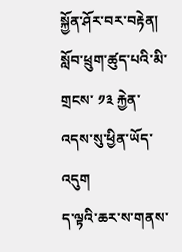སྐྱོན་ཤོར་བར་བརྟེན། སློབ་ཕྲུག་ཚུད་པའི་མི་གྲངས་ ༡༣ རྐྱེན་འདས་སུ་ཕྱིན་ཡོད་འདུག
ད་ལྟའི་ཆར་ས་གནས་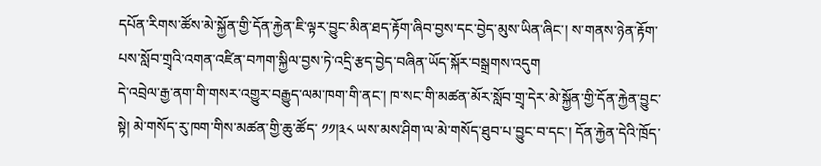དཔོན་རིགས་ཚོས་མེ་སྐྱོན་གྱི་དོན་རྐྱེན་ཇི་ལྟར་བྱུང་མིན་ཐད་རྟོག་ཞིབ་བྱས་དང་བྱེད་མུས་ཡིན་ཞིང་། ས་གནས་ཉེན་རྟོག་པས་སློབ་གྲྭའི་འགན་འཛིན་བཀག་སྐྱིལ་བྱས་ཏེ་འདྲི་རྩད་བྱེད་བཞིན་ཡོད་སྐོར་བསྒྲགས་འདུག
དེ་འབྲེལ་རྒྱ་ནག་གི་གསར་འགྱུར་བརྒྱུད་ལམ་ཁག་གི་ནང་། ཁ་སང་གི་མཚན་མོར་སློབ་གྲྭ་དེར་མེ་སྐྱོན་གྱི་དོན་རྐྱེན་བྱུང་སྟེ། མེ་གསོད་རུ་ཁག་གིས་མཚན་གྱི་ཆུ་ཚོད་ ༡༡།༣༨ ཡས་མས་ཤིག་ལ་མེ་གསོད་ཐུབ་པ་བྱུང་བ་དང་། དོན་རྐྱེན་དེའི་ཁྲོད་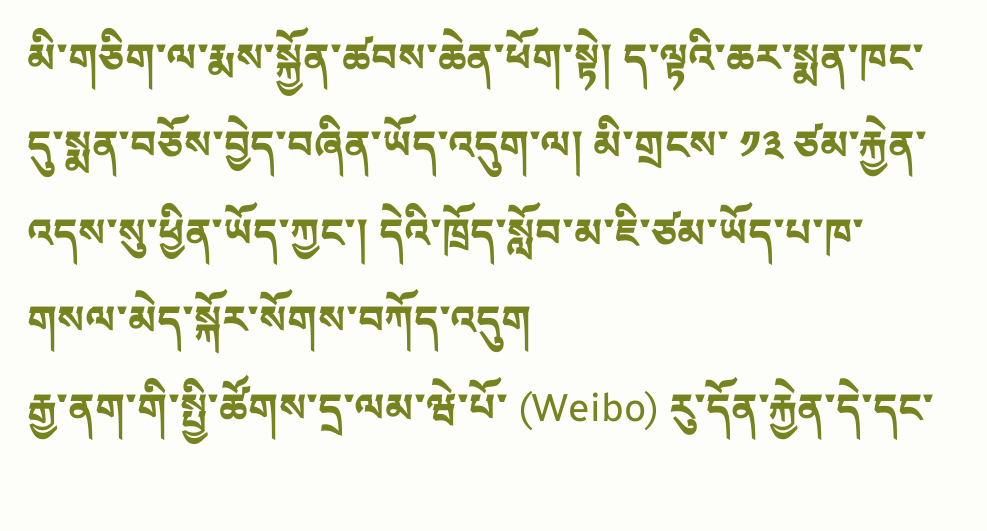མི་གཅིག་ལ་རྨས་སྐྱོན་ཚབས་ཆེན་ཕོག་སྟེ། ད་ལྟའི་ཆར་སྨན་ཁང་དུ་སྨན་བཅོས་བྱེད་བཞིན་ཡོད་འདུག་ལ། མི་གྲངས་ ༡༣ ཙམ་རྐྱེན་འདས་སུ་ཕྱིན་ཡོད་ཀྱང་། དེའི་ཁྲོད་སློབ་མ་ཇི་ཙམ་ཡོད་པ་ཁ་གསལ་མེད་སྐོར་སོགས་བཀོད་འདུག
རྒྱ་ནག་གི་སྤྱི་ཚོགས་དྲ་ལམ་ཝེ་པོ་ (Weibo) རུ་དོན་རྐྱེན་དེ་དང་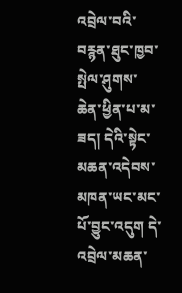འབྲེལ་བའི་བརྙན་ཐུང་ཁྱབ་སྤེལ་ཤུགས་ཆེན་ཕྱིན་པ་མ་ཟད། དེའི་སྟེང་མཆན་འདེབས་མཁན་ཡང་མང་པོ་བྱུང་འདུག དེ་འབྲེལ་མཆན་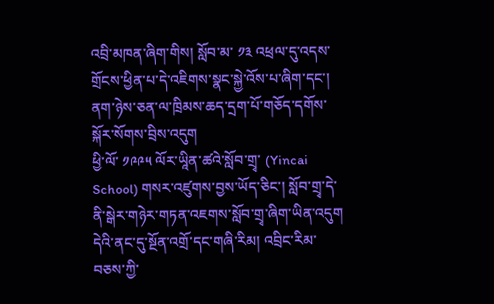འབྲི་མཁན་ཞིག་གིས། སློབ་མ་ ༡༣ འཕྲལ་དུ་འདས་གྲོངས་ཕྱིན་པ་དེ་འཇིགས་སྣང་སྐྱེ་འོས་པ་ཞིག་དང་། ནག་ཉེས་ཅན་ལ་ཁྲིམས་ཆད་དྲག་པོ་གཅོད་དགོས་སྐོར་སོགས་བྲིས་འདུག
ཕྱི་ལོ་ ༡༩༩༥ ལོར་ཡཱིན་ཚའེ་སློབ་གྲྭ་ (Yincai School) གསར་འཛུགས་བྱས་ཡོད་ཅིང་། སློབ་གྲྭ་དེ་ནི་སྒེར་གཉེར་གཏན་འཇགས་སློབ་གྲྭ་ཞིག་ཡིན་འདུག དེའི་ནང་དུ་སྔོན་འགྲོ་དང་གཞི་རིམ། འབྲིང་རིམ་བཅས་ཀྱི་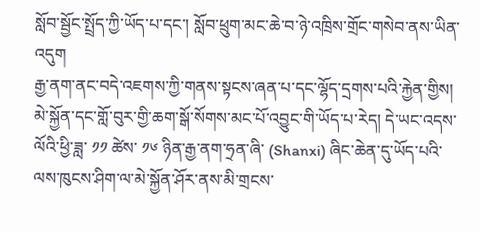སློབ་སྦྱོང་སྤྲོད་ཀྱི་ཡོད་པ་དང་། སློབ་ཕྲུག་མང་ཆེ་བ་ཉེ་འཁྲིས་གྲོང་གསེབ་ནས་ཡིན་འདུག
རྒྱ་ནག་ནང་བདེ་འཇགས་ཀྱི་གནས་སྟངས་ཞན་པ་དང་ལྷོད་དྲགས་པའི་རྐྱེན་གྱིས། མེ་སྐྱོན་དང་གློ་བུར་གྱི་ཆག་སྒོ་སོགས་མང་པོ་འབྱུང་གི་ཡོད་པ་རེད། དེ་ཡང་འདས་ལོའི་ཕྱི་ཟླ་ ༡༡ ཚེས་ ༡༦ ཉིན་རྒྱ་ནག་ཧྲན་ཞི་ (Shanxi) ཞིང་ཆེན་དུ་ཡོད་པའི་ལས་ཁུངས་ཤིག་ལ་མེ་སྐྱོན་ཤོར་ནས་མི་གྲངས་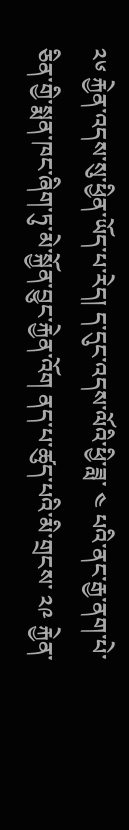༢༦ རྐྱེན་འདས་སུ་ཕྱིན་ཡོད་པ་རེད། ད་དུང་འདས་ལོའི་ཕྱི་ཟླ་ ༤ པའི་ནང་རྒྱ་ནག་པེ་ཅིན་གྱི་སྨན་ཁང་ཞིག་ཏུ་མེ་སྐྱོན་བྱུང་རྐྱེན་འོག ནད་པ་ཚུད་པའི་མི་གྲངས་ ༢༩ རྐྱེན་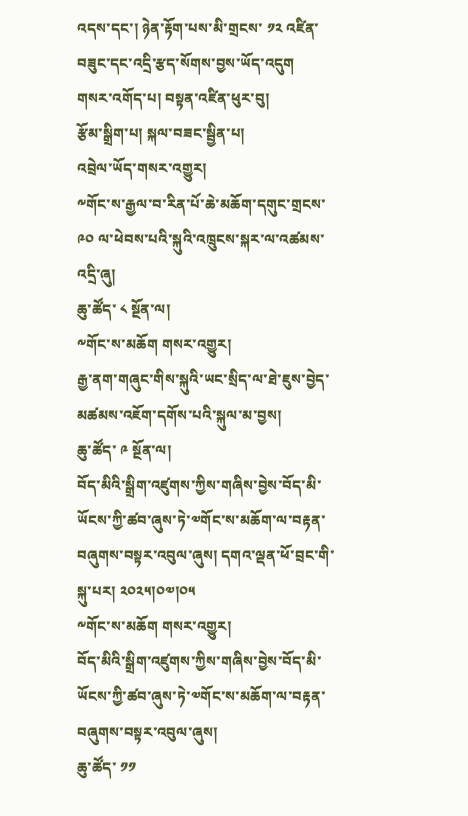འདས་དང་། ཉེན་རྟོག་པས་མི་གྲངས་ ༡༢ འཛིན་བཟུང་དང་འདྲི་རྩད་སོགས་བྱས་ཡོད་འདུག
གསར་འགོད་པ། བསྟན་འཛིན་ཕུར་བུ།
རྩོམ་སྒྲིག་པ། སྐལ་བཟང་སྦྱིན་པ།
འབྲེལ་ཡོད་གསར་འགྱུར།
༸གོང་ས་རྒྱལ་བ་རིན་པོ་ཆེ་མཆོག་དགུང་གྲངས་ ༩༠ ལ་ཕེབས་པའི་སྐུའི་འཁྲུངས་སྐར་ལ་འཚམས་འདྲི་ཞུ།
ཆུ་ཚོད་ ༨ སྔོན་ལ།
༸གོང་ས་མཆོག གསར་འགྱུར།
རྒྱ་ནག་གཞུང་གིས་སྐུའི་ཡང་སྲིད་ལ་ཐེ་ཇུས་བྱེད་མཚམས་འཇོག་དགོས་པའི་སྐུལ་མ་བྱས།
ཆུ་ཚོད་ ༩ སྔོན་ལ།
བོད་མིའི་སྒྲིག་འཛུགས་ཀྱིས་གཞིས་བྱེས་བོད་མི་ཡོངས་ཀྱི་ཚབ་ཞུས་ཏེ་༧གོང་ས་མཆོག་ལ་བརྟན་བཞུགས་བསྟར་འབུལ་ཞུས། དགའ་ལྡན་ཕོ་བྲང་གི་སྐུ་པར། ༢༠༢༥།༠༧།༠༥
༸གོང་ས་མཆོག གསར་འགྱུར།
བོད་མིའི་སྒྲིག་འཛུགས་ཀྱིས་གཞིས་བྱེས་བོད་མི་ཡོངས་ཀྱི་ཚབ་ཞུས་ཏེ་༧གོང་ས་མཆོག་ལ་བརྟན་བཞུགས་བསྟར་འབུལ་ཞུས།
ཆུ་ཚོད་ ༡༡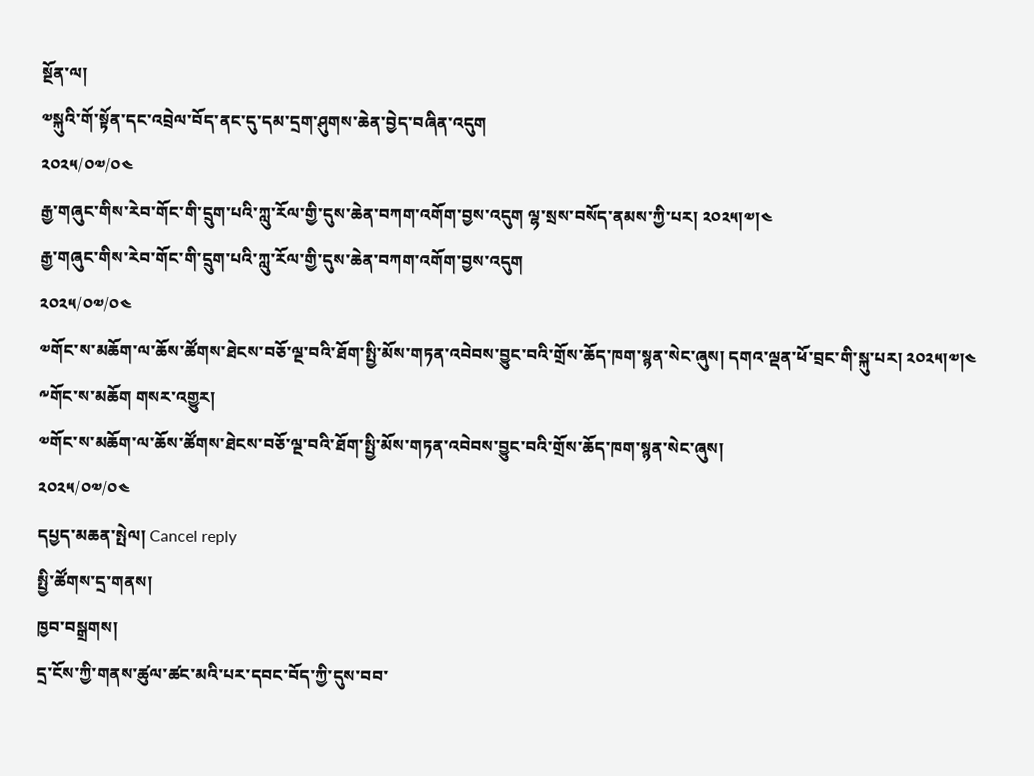སྔོན་ལ།
༧སྐུའི་གོ་སྟོན་དང་འབྲེལ་བོད་ནང་དུ་དམ་དྲག་ཤུགས་ཆེན་བྱེད་བཞིན་འདུག
༢༠༢༥/༠༧/༠༤
རྒྱ་གཞུང་གིས་རེབ་གོང་གི་དྲུག་པའི་ཀླུ་རོལ་གྱི་དུས་ཆེན་བཀག་འགོག་བྱས་འདུག ལྷ་སྲས་བསོད་ནམས་ཀྱི་པར། ༢༠༢༥།༧།༤
རྒྱ་གཞུང་གིས་རེབ་གོང་གི་དྲུག་པའི་ཀླུ་རོལ་གྱི་དུས་ཆེན་བཀག་འགོག་བྱས་འདུག
༢༠༢༥/༠༧/༠༤
༧གོང་ས་མཆོག་ལ་ཆོས་ཚོགས་ཐེངས་བཅོ་ལྔ་བའི་ཐོག་སྤྱི་མོས་གཏན་འབེབས་བྱུང་བའི་གྲོས་ཆོད་ཁག་སྙན་སེང་ཞུས། དགའ་ལྡན་ཕོ་བྲང་གི་སྐུ་པར། ༢༠༢༥།༧།༤
༸གོང་ས་མཆོག གསར་འགྱུར།
༧གོང་ས་མཆོག་ལ་ཆོས་ཚོགས་ཐེངས་བཅོ་ལྔ་བའི་ཐོག་སྤྱི་མོས་གཏན་འབེབས་བྱུང་བའི་གྲོས་ཆོད་ཁག་སྙན་སེང་ཞུས།
༢༠༢༥/༠༧/༠༤
དཔྱད་མཆན་སྤེལ། Cancel reply
སྤྱི་ཚོགས་དྲ་གནས།
ཁྱབ་བསྒྲགས།
དྲ་ངོས་ཀྱི་གནས་ཚུལ་ཚང་མའི་པར་དབང་བོད་ཀྱི་དུས་བབ་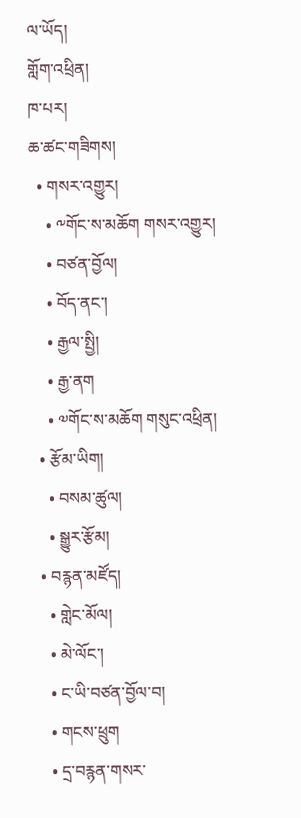ལ་ཡོད།
གློག་འཕྲིན།
ཁ་པར།
ཆ་ཚང་གཟིགས།
  • གསར་འགྱུར།
    • ༸གོང་ས་མཆོག གསར་འགྱུར།
    • བཙན་བྱོལ།
    • བོད་ནང་།
    • རྒྱལ་སྤྱི།
    • རྒྱ་ནག
    • ༧གོང་ས་མཆོག གསུང་འཕྲིན།
  • རྩོམ་ཡིག།
    • བསམ་ཚུལ།
    • སྒྱུར་རྩོམ།
  • བརྙན་མཛོད།
    • གླེང་མོལ།
    • མེ་ལོང་།
    • ང་ཡི་བཙན་བྱོལ་བ།
    • གངས་ཕྲུག
    • དྲ་བརྙན་གསར་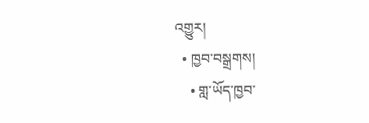འགྱུར།
  • ཁྱབ་བསྒྲགས།
    • གླ་ཡོད་ཁྱབ་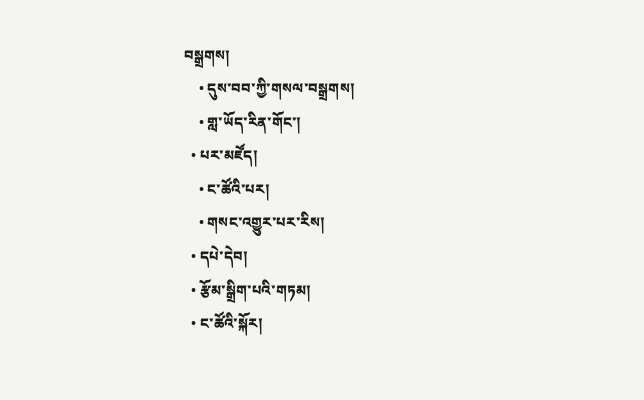བསྒྲགས།
    • དུས་བབ་ཀྱི་གསལ་བསྒྲགས།
    • གླ་ཡོད་རིན་གོང་།
  • པར་མཛོད།
    • ང་ཚོའི་པར།
    • གསང་འགྱུར་པར་རིས།
  • དཔེ་དེབ།
  • རྩོམ་སྒྲིག་པའི་གཏམ།
  • ང་ཚོའི་སྐོར།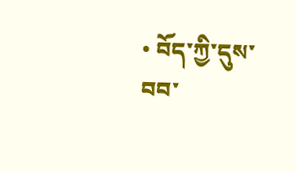• བོད་ཀྱི་དུས་བབ་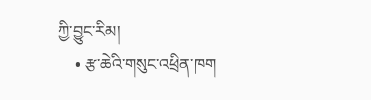ཀྱི་བྱུང་རིམ།
    • རྩ་ཆེའི་གསུང་འཕྲིན་ཁག